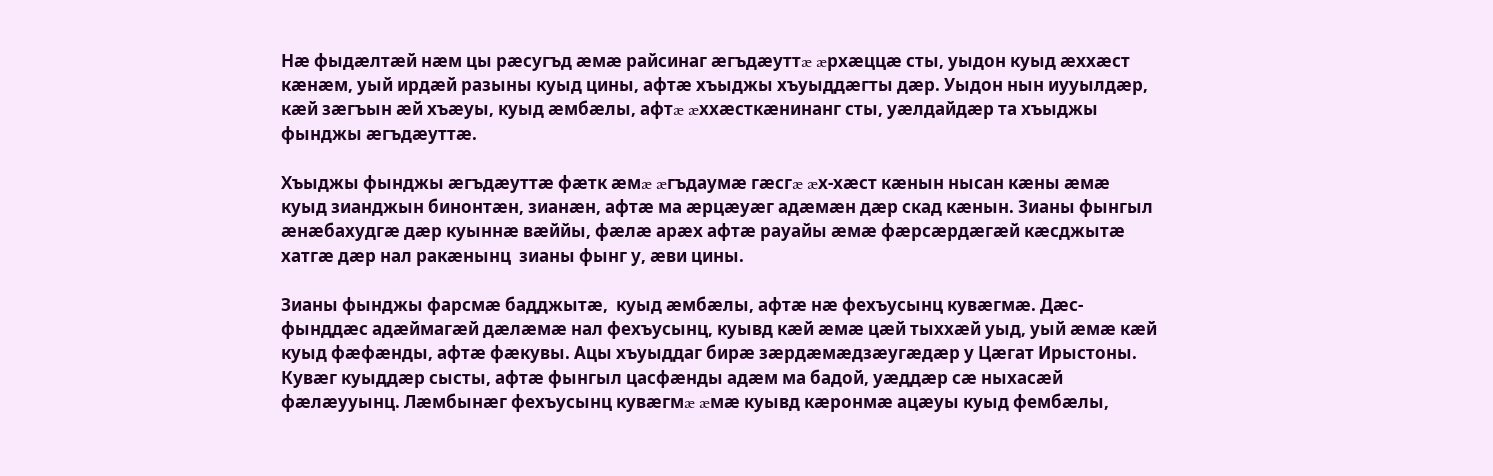Нæ фыдæлтæй нæм цы рæсугъд æмæ райсинаг æгъдæуттæ æрхæццæ сты, уыдон куыд æххæст кæнæм, уый ирдæй разыны куыд цины, афтæ хъыджы хъуыддæгты дæр. Уыдон нын иууылдæр, кæй зæгъын æй хъæуы, куыд æмбæлы, афтæ æххæсткæнинанг сты, уæлдайдæр та хъыджы фынджы æгъдæуттæ.

Хъыджы фынджы æгъдæуттæ фæтк æмæ æгъдаумæ гæсгæ æх-хæст кæнын нысан кæны æмæ куыд зианджын бинонтæн, зианæн, афтæ ма æрцæуæг адæмæн дæр скад кæнын. Зианы фынгыл æнæбахудгæ дæр куыннæ вæййы, фæлæ арæх афтæ рауайы æмæ фæрсæрдæгæй кæсджытæ хатгæ дæр нал ракæнынц  зианы фынг у, æви цины.

Зианы фынджы фарсмæ бадджытæ,  куыд æмбæлы, афтæ нæ фехъусынц кувæгмæ. Дæс- фынддæс адæймагæй дæлæмæ нал фехъусынц, куывд кæй æмæ цæй тыххæй уыд, уый æмæ кæй куыд фæфæнды, афтæ фæкувы. Ацы хъуыддаг бирæ зæрдæмæдзæугæдæр у Цæгат Ирыстоны. Кувæг куыддæр сысты, афтæ фынгыл цасфæнды адæм ма бадой, уæддæр сæ ныхасæй фæлæууынц. Лæмбынæг фехъусынц кувæгмæ æмæ куывд кæронмæ ацæуы куыд фембæлы,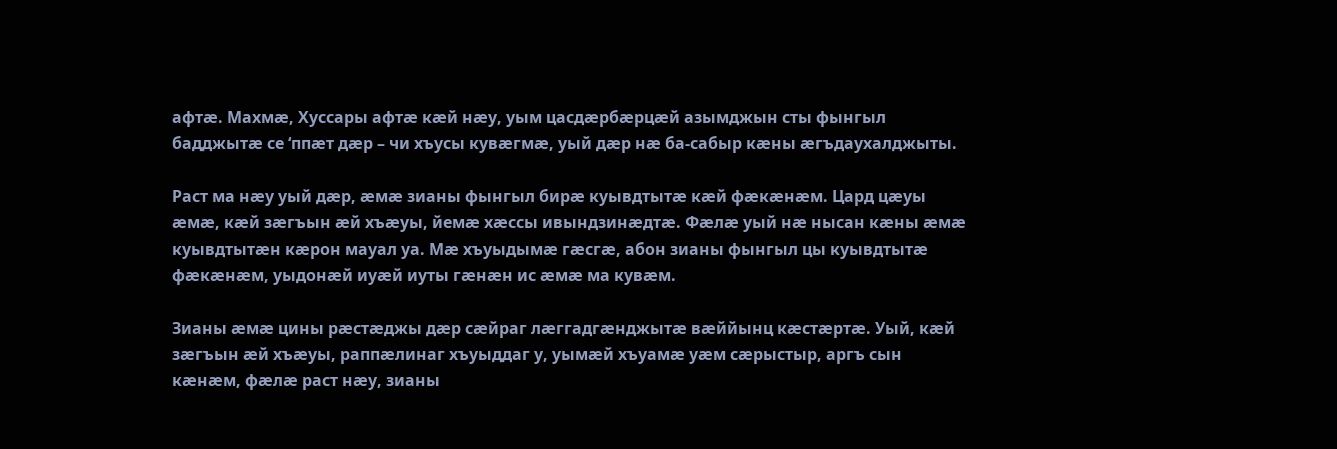афтæ. Махмæ, Хуссары афтæ кæй нæу, уым цасдæрбæрцæй азымджын сты фынгыл бадджытæ се ‘ппæт дæр – чи хъусы кувæгмæ, уый дæр нæ ба-сабыр кæны æгъдаухалджыты.

Раст ма нæу уый дæр, æмæ зианы фынгыл бирæ куывдтытæ кæй фæкæнæм. Цард цæуы æмæ, кæй зæгъын æй хъæуы, йемæ хæссы ивындзинæдтæ. Фæлæ уый нæ нысан кæны æмæ куывдтытæн кæрон мауал уа. Мæ хъуыдымæ гæсгæ, абон зианы фынгыл цы куывдтытæ фæкæнæм, уыдонæй иуæй иуты гæнæн ис æмæ ма кувæм.

Зианы æмæ цины рæстæджы дæр сæйраг лæггадгæнджытæ вæййынц кæстæртæ. Уый, кæй зæгъын æй хъæуы, раппæлинаг хъуыддаг у, уымæй хъуамæ уæм сæрыстыр, аргъ сын кæнæм, фæлæ раст нæу, зианы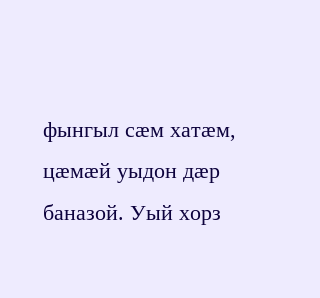фынгыл сæм хатæм, цæмæй уыдон дæр баназой. Уый хорз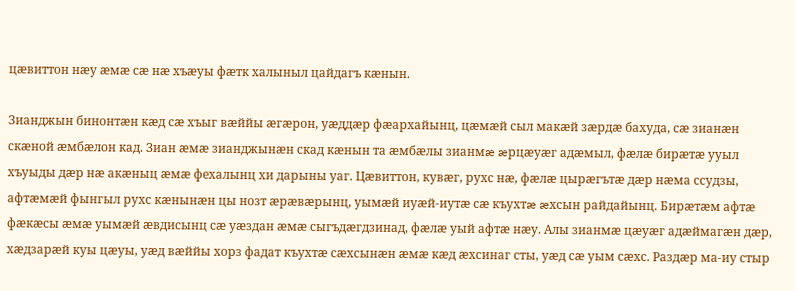цæвиттон нæу æмæ сæ нæ хъæуы фæтк халыныл цайдагъ кæнын.

Зианджын бинонтæн кæд сæ хъыг вæййы æгæрон, уæддæр фæархайынц, цæмæй сыл макæй зæрдæ бахуда, сæ зианæн скæной æмбæлон кад. Зиан æмæ зианджынæн скад кæнын та æмбæлы зианмæ æрцæуæг адæмыл, фæлæ бирæтæ ууыл хъуыды дæр нæ акæныц æмæ фехалынц хи дарыны уаг. Цæвиттон, кувæг, рухс нæ, фæлæ цырæгътæ дæр нæма ссудзы, афтæмæй фынгыл рухс кæнынæн цы нозт æрæвæрынц, уымæй иуæй-иутæ сæ къухтæ æхсын райдайынц. Бирæтæм афтæ фæкæсы æмæ уымæй æвдисынц сæ уæздан æмæ сыгъдæгдзинад, фæлæ уый афтæ нæу. Алы зианмæ цæуæг адæймагæн дæр, хæдзарæй куы цæуы, уæд вæййы хорз фадат къухтæ сæхсынæн æмæ кæд æхсинаг сты, уæд сæ уым сæхс. Раздæр ма-иу стыр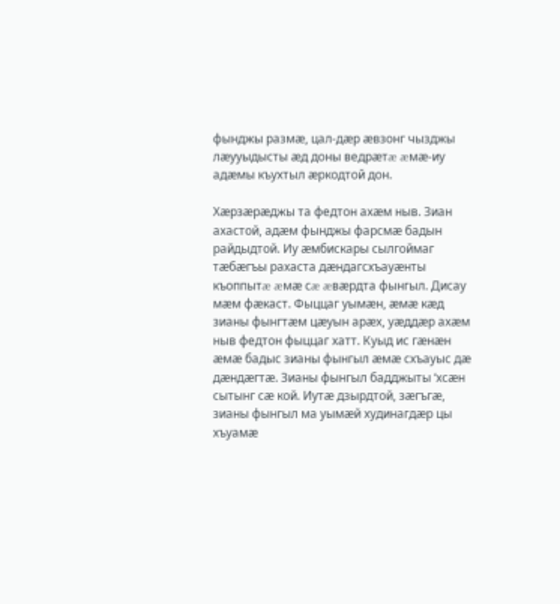фынджы размæ, цал-дæр æвзонг чызджы лæууыдысты æд доны ведрæтæ æмæ-иу адæмы къухтыл æркодтой дон.

Хæрзæрæджы та федтон ахæм ныв. Зиан ахастой, адæм фынджы фарсмæ бадын райдыдтой. Иу æмбискары сылгоймаг тæбæгъы рахаста дæндагсхъауæнты къоппытæ æмæ сæ æвæрдта фынгыл. Дисау мæм фæкаст. Фыццаг уымæн, æмæ кæд зианы фынгтæм цæуын арæх, уæддæр ахæм ныв федтон фыццаг хатт. Куыд ис гæнæн æмæ бадыс зианы фынгыл æмæ схъауыс дæ дæндæгтæ. Зианы фынгыл бадджыты ‘хсæн сытынг сæ кой. Иутæ дзырдтой, зæгъгæ, зианы фынгыл ма уымæй худинагдæр цы хъуамæ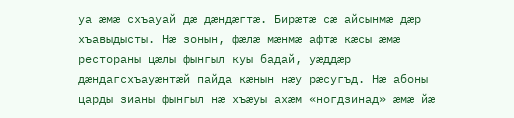уа æмæ схъауай дæ дæндæгтæ. Бирæтæ сæ айсынмæ дæр хъавыдысты. Нæ зонын, фæлæ мæнмæ афтæ кæсы æмæ рестораны цæлы фынгыл куы бадай, уæддæр дæндагсхъауæнтæй пайда кæнын нæу рæсугъд. Нæ абоны царды зианы фынгыл нæ хъæуы ахæм «ногдзинад» æмæ йæ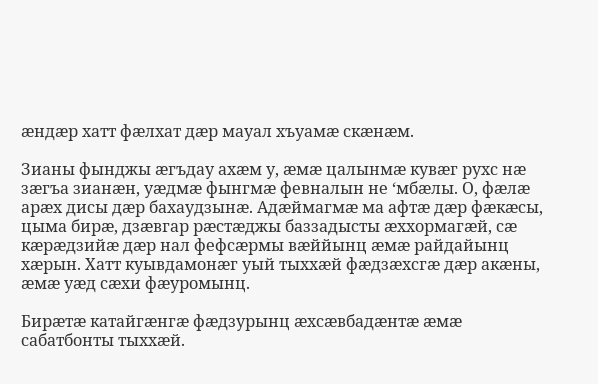æндæр хатт фæлхат дæр мауал хъуамæ скæнæм.

Зианы фынджы æгъдау ахæм у, æмæ цалынмæ кувæг рухс нæ зæгъа зианæн, уæдмæ фынгмæ февналын не ‘мбæлы. О, фæлæ арæх дисы дæр бахаудзынæ. Адæймагмæ ма афтæ дæр фæкæсы, цыма бирæ, дзæвгар рæстæджы баззадысты æххормагæй, сæ кæрæдзийæ дæр нал фефсæрмы вæййынц æмæ райдайынц хæрын. Хатт куывдамонæг уый тыххæй фæдзæхсгæ дæр акæны, æмæ уæд сæхи фæуромынц.

Бирæтæ катайгæнгæ фæдзурынц æхсæвбадæнтæ æмæ сабатбонты тыххæй.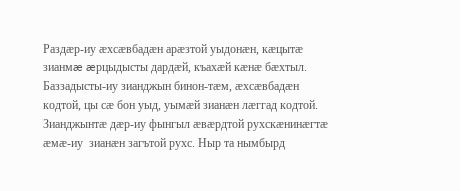Раздæр-иу æхсæвбадæн арæзтой уыдонæн, кæцытæ зианмæ æрцыдысты дардæй, къахæй кæнæ бæхтыл. Баззадысты-иу зианджын бинон-тæм, æхсæвбадæн кодтой, цы сæ бон уыд, уымæй зианæн лæггад кодтой. Зианджынтæ дæр-иу фынгыл æвæрдтой рухскæнинæгтæ æмæ-иу  зианæн загътой рухс. Ныр та нымбырд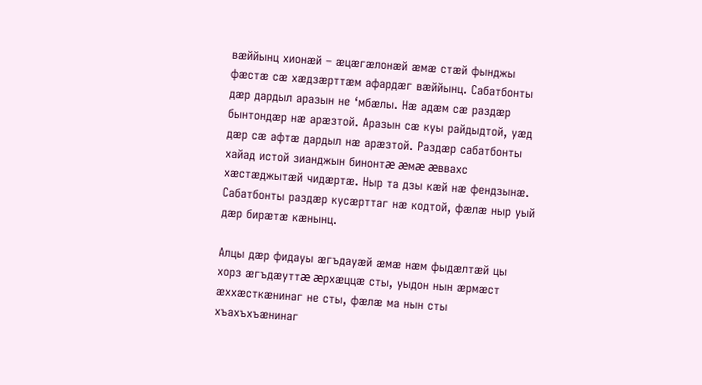вæййынц хионæй – æцæгæлонæй æмæ стæй фынджы фæстæ сæ хæдзæрттæм афардæг вæййынц. Сабатбонты дæр дардыл аразын не ‘мбæлы. Нæ адæм сæ раздæр бынтондæр нæ арæзтой. Аразын сæ куы райдыдтой, уæд дæр сæ афтæ дардыл нæ арæзтой. Раздæр сабатбонты хайад истой зианджын бинонтæ æмæ æввахс хæстæджытæй чидæртæ. Ныр та дзы кæй нæ фендзынæ. Сабатбонты раздæр кусæрттаг нæ кодтой, фæлæ ныр уый дæр бирæтæ кæнынц.

Алцы дæр фидауы æгъдауæй æмæ нæм фыдæлтæй цы хорз æгъдæуттæ æрхæццæ сты, уыдон нын æрмæст æххæсткæнинаг не сты, фæлæ ма нын сты хъахъхъæнинаг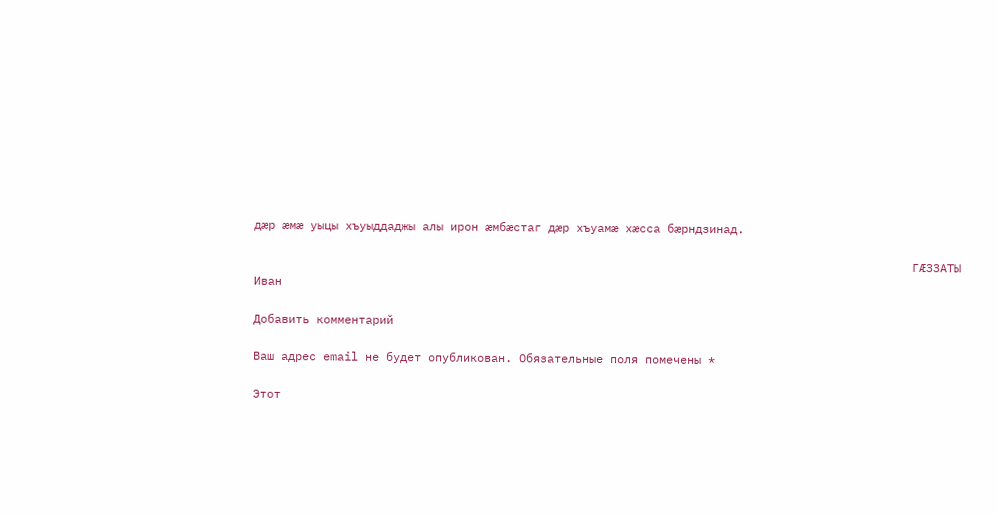дæр æмæ уыцы хъуыддаджы алы ирон æмбæстаг дæр хъуамæ хæсса бæрндзинад.

                                                                                              ГÆЗЗАТЫ Иван

Добавить комментарий

Ваш адрес email не будет опубликован. Обязательные поля помечены *

Этот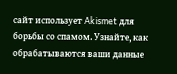сайт использует Akismet для борьбы со спамом. Узнайте, как обрабатываются ваши данные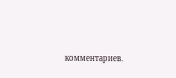комментариев.